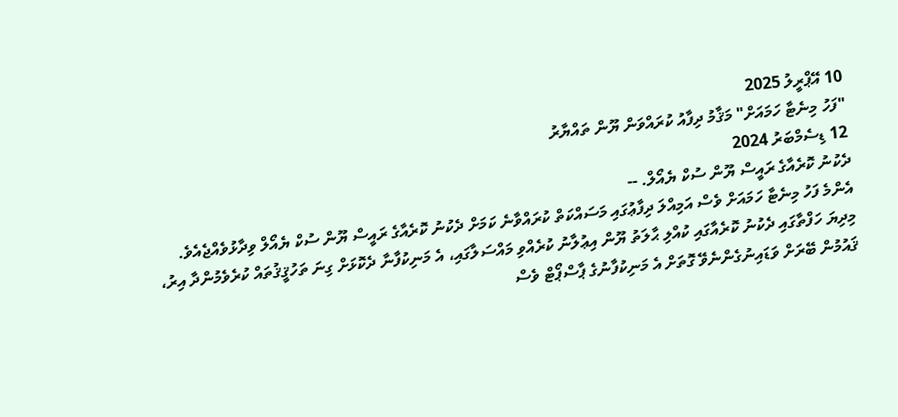10 އޭޕްރީލު 2025
"ފަހު މިނެޓާ ހަމައަށް" މަޤާމު ދިފާއު ކުރައްވަން ޔޫން ތައްޔާރު
12 ޑިސެމްބަރު 2024
ދެކުނު ކޮރެއާގެ ރައީސް ޔޫން ސުކް ޔެއޯލް. --
އެންމެ ފަހު މިނެޓާ ހަމައަށް ވެސް އަމިއްލަ ދިފާޢުގައި މަސައްކަތް ކުރައްވާނެ ކަމަށް ދެކުނު ކޮރެއާގެ ރައީސް ޔޫން ސުކް ޔެއޯލް ވިދާޅުވެއްޖެއެވެ.
މިދިޔަ ހަފްތާގައި ދެކުނު ކޮރެއާގައި ކުއްލި ޙާލަތު ޔޫން އިޢުލާނު ކުރެއްވި މައްސަލާގައި، އެ މަނިކުފާނާ ދެކޮޅަށް ގިނަ ތަހުޤީޤުތައް ކުރެވެމުންދާ އިރު، ޤައުމުން ބޭރަށް ވަޑައިނުގެންނެވޭ ގޮތަށް އެ މަނިކުފާނުގެ ޕާސްޕޯޓް ވެސް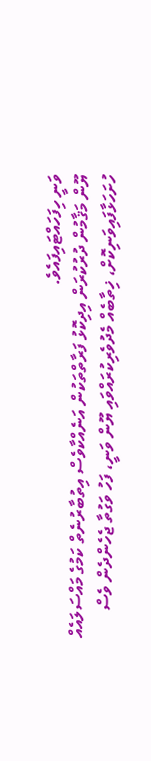ވަނީ ހިފަހައްޓައިފައެވެ.
ޔޫން މަޤާމުން ދުރުކުރަން އިދިކޮޅު ފަރާތްތަކުން އަނެއްކާވެސް އިތުބާރުނެތް ކަމުގެ މައްސަލައެއް ހުށަހަޅާފައިވަނިކޮށް، ޚިތާބެއް މެދުވެރިކުރައްވައި ޔޫން ވަނީ، ފަހު ވަގުތާ ޖެހެންދެން ވެސް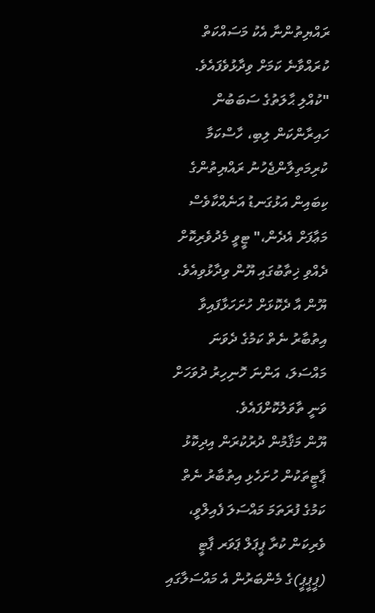ރައްޔިތުންނާ އެކު މަސައްކަތް ކުރައްވާނެ ކަމަށް ވިދާޅުވެފައެވެ.
"ކުއްލި ޙާލަތުގެ ސަބަބުން ހައިރާންކަން ލިބި، ހާސްކަމާ ކުރިމަތިލާންޖެހުނު ރައްޔިތުންގެ ކިބައިން އަޅުގަނޑު އަނެއްކާވެސް މަޢާފަށް އެދެން،" ޓީވީ މެދުވެރިކޮށް ދެއްވި ޚިތާބުގައި ޔޫން ވިދާޅުވިއެވެ.
ޔޫން އާ ދެކޮޅަށް ހުށަހަޅާފައިވާ އިތުބާރު ނެތް ކަމުގެ ދެވަނަ މައްސަލަ، އަންނަ ހޮނިހިރު ދުވަހަށް ވަނީ ތާވަލުކޮށްފައެވެ.
ޔޫން މަޤާމުން ދުރުކުރަން އިދިކޮޅު ޕާޓީތަކުން ހުށަހެޅި އިތުބާރު ނެތް ކަމުގެ ފުރަތަމަ މައްސަލަ ފެއިލްވީ، ވެރިކަން ކުރާ ޕީޕަލް ޕަވަރ ޕާޓީ (ޕީޕީޕީ)ގެ މެންބަރުން އެ މައްސަލާގައި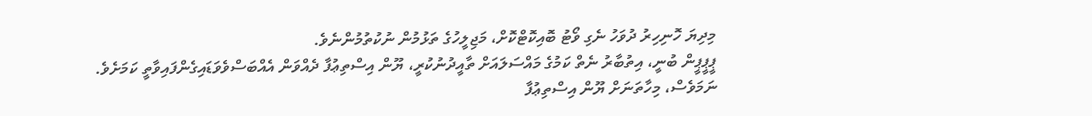މިދިޔަ ހޮނިހިރު ދުވަހު ނެގި ވޯޓު ބޮއިކޮޓްކޮށް، މަޖިލީހުގެ ތަޅުމުން ނުކުތުމުންނެވެ.
ޕީޕީޕީން ބުނީ، އިތުބާރު ނެތް ކަމުގެ މައްސަލައަށް ތާއީދުނުކުރީ، ޔޫން އިސްތިޢުފާ ދެއްވަން އެއްބަސްވެވަޑައިގެންފައިވާތީ ކަމަށެވެ.
ނަމަވެސް، މިހާތަނަށް ޔޫން އިސްތިޢުފާ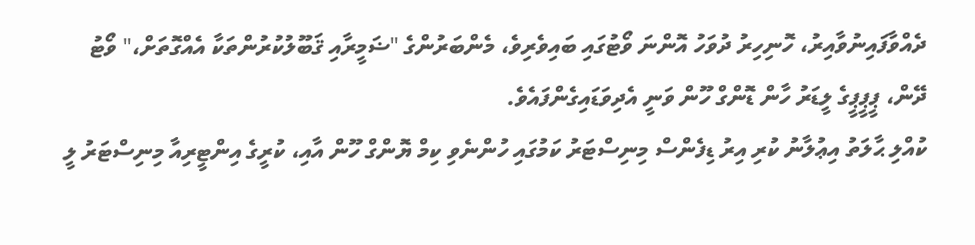ދެއްވާފައިނުވާއިރު، ހޮނިހިރު ދުވަހު އޮންނަ ވޯޓުގައި ބައިވެރިވެ، މެންބަރުންގެ "ޟަމީރާއި ޤަބޫލުކުރުންތަކާ އެއްގޮތަށް،" ވޯޓު ދޭން، ޕީޕީޕީގެ ލީޑަރު ހާން ޑޮންގް ހޫން ވަނީ އެދިވަޑައިގެންފައެވެ.
ކުއްލި ޙާލަތު އިޢުލާނު ކުރި އިރު ޑިފެންސް މިނިސްޓަރު ކަމުގައި ހުންނެވި ކިމް ޔޮންގް ހޫން އާއި، ކުރީގެ އިންޓީރިއާ މިނިސްޓަރު ލީ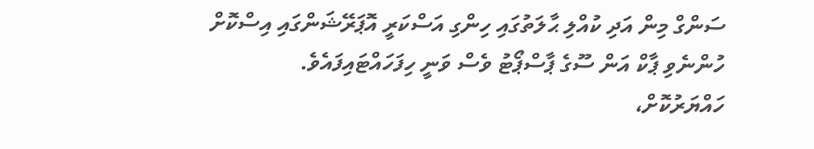ސަންގް މިން އަދި ކުއްލި ޙާލަތުގައި ހިންގި އަސްކަރީ އޮޕަރޭޝަންގައި އިސްކޮށް ހުންނެވި ޕާކް އަން ސޫގެ ޕާސްޕޯޓު ވެސް ވަނީ ހިފަހައްޓައިފައެވެ.
ހައްޔަރުކޮށް،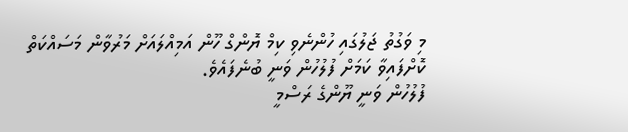މި ވަގުތު ޖަލުގައި ހުންނެވި ކިމް ޔޮންގް ހޫން އަމިއްލައަށް މަރުވާން މަސައްކަތް ކޮށްފައިވާ ކަމަށް ފުލުހުން ވަނީ ބުނެފައެވެ.
ފުލުހުން ވަނީ ޔޫންގެ ރަސްމީ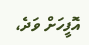އޮފީހަށް ވަދެ،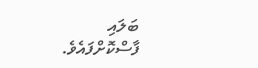ބަލައި ފާސްކޮށްފައެވެ.